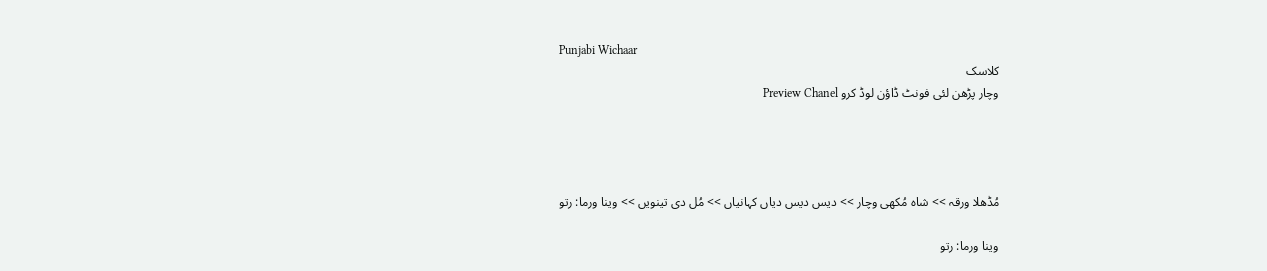Punjabi Wichaar
کلاسک
وچار پڑھن لئی فونٹ ڈاؤن لوڈ کرو Preview Chanel




مُڈھلا ورقہ >> شاہ مُکھی وچار >> دیس دیس دیاں کہانیاں >> مُل دی تینویں >> وینا ورما: رتو

وینا ورما: رتو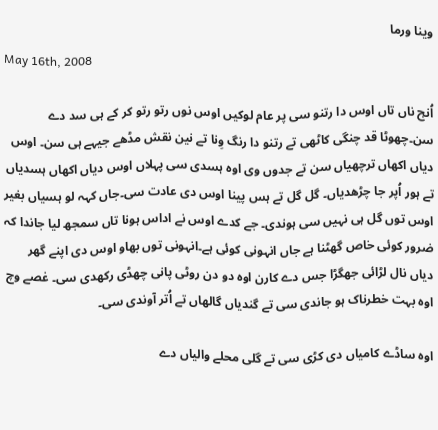وینا ورما
May 16th, 2008

اُنج ناں تاں اوس دا رتنو سی پر عام لوکیں اوس نوں رتو رتو کر کے ہی سد دے سن۔چھوٹا قد چنگی کاٹھی تے رتنو دا رنگ وِنا تے نین نقش مڈھے جیہے ہی سن۔ اوس دیاں اکھاں ترچھیاں سن تے جدوں وی اوہ ہسدی سی پہلاں اوس دیاں اکھاں ہسدیاں تے ہور اُپر جا چڑھدیاں۔ گل گل تے ہس پینا اوس دی عادت سی۔جاں کہہ لو ہسیاں بغیر اوس توں گل ہی نہیں سی ہوندی۔ جے کدے اوس نے اداس ہونا تاں سمجھ لیا جاندا کہ ضرور کوئی خاص گھٹنا ہے جاں انہونی کوئی ہے۔انہونی توں بھاو اوس دی اپنے گھر دیاں نال لڑائی جھگڑا جس دے کارن اوہ دو دن روٹی پانی چھڈی رکھدی سی۔ غصے وچ اوہ بہت خطرناک ہو جاندی سی تے گندیاں گالھاں تے اُتر آوندی سی۔

اوہ ساڈے کامیاں دی کڑی سی تے گلی محلے والیاں دے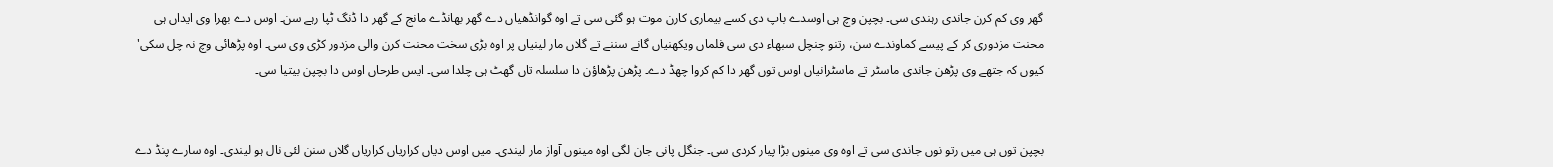گھر وی کم کرن جاندی رہندی سی۔ بچپن وچ ہی اوسدے باپ دی کسے بیماری کارن موت ہو گئی سی تے اوہ گوانڈھیاں دے گھر بھانڈے مانج کے گھر دا ڈنگ ٹپا رہے سن۔ اوس دے بھرا وی ایداں ہی محنت مزدوری کر کے پیسے کماوندے سن، رتنو چنچل سبھاء دی سی فلماں ویکھنیاں گانے سننے تے گلاں مار لینیاں پر اوہ بڑی سخت محنت کرن والی مزدور کڑی وی سی۔ اوہ پڑھائی وچ نہ چل سکی' کیوں کہ جتھے وی پڑھن جاندی ماسٹر تے ماسٹرانیاں اوس توں گھر دا کم کروا چھڈ دے۔ پڑھن پڑھاؤن دا سلسلہ تاں گھٹ ہی چلدا سی۔ ایس طرحاں اوس دا بچپن بیتیا سی۔


بچپن توں ہی میں رتو نوں جاندی سی تے اوہ وی مینوں بڑا پیار کردی سی۔ جنگل پانی جان لگی اوہ مینوں آواز مار لیندی۔ میں اوس دیاں کراریاں کراریاں گلاں سنن لئی نال ہو لیندی۔ اوہ سارے پنڈ دے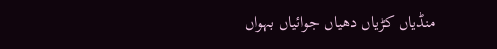منڈیاں کڑیاں دھیاں جوائیاں بہواں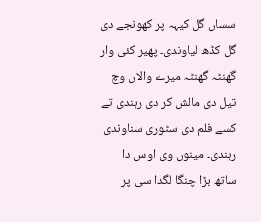سساں گل کیہہ پر کھونجے دی گل کڈھ لیاوندی۔ پھیر کئی وار گھنٹہ گھنٹہ میرے والاں وچ تیل دی مالش کر دی رہندی تے کسے فلم دی سٹوری سناوندی رہندی۔ مینوں وی اوس دا ساتھ بڑا چنگا لگدا سی پر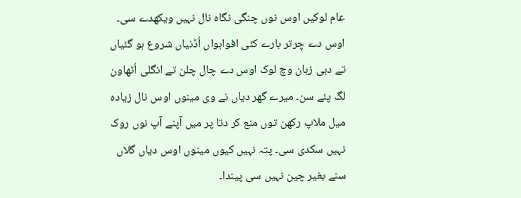عام لوکیں اوس نوں چنگی نگاہ نال نہیں ویکھدے سی۔ اوس دے چِرتر بارے کئی افواہواں اُڈنیاں شروع ہو گئیاں تے دبی زبان وچ لوک اوس دے چال چلن تے انگلی اُٹھاون لگ پئے سن۔ میرے گھر دیاں نے وی مینوں اوس نال زیادہ میل ملاپ رکھن توں منع کر دتا پر میں آپنے آپ نوں روک نہیں سکدی سی۔ پتہ نہیں کیوں مینوں اوس دیاں گلاں سنے بغیر چین نہیں سی پیندا۔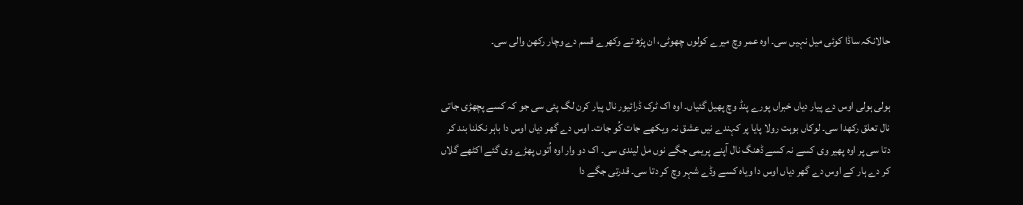حالانکہ ساڈا کوئی میل نہیں سی۔ اوہ عمر وچ میرے کولوں چھوٹی، ان پڑھ تے وکھرے قسم دے وچار رکھن والی سی۔


ہولی ہولی اوس دے پیار دیاں خبراں پورے پنڈ وچ پھیل گئیاں۔ اوہ اک ٹرک ڈرائیور نال پیار کرن لگ پئی سی جو کہ کسے پچھڑی جاتی نال تعلق رکھدا سی۔ لوکاں بوہت رولا پایا پر کہندے نیں عشق نہ ویکھے جات کُو جات۔ اوس دے گھر دیاں اوس دا باہر نکلنا بند کر دتا سی پر اوہ پھیر وی کسے نہ کسے ڈھنگ نال آپنے پریمی جگے نوں مل لیندی سی۔ اک دو وار اوہ اُتوں پھڑے وی گئے اکٹھے گلاں کر دے ہار کے اوس دے گھر دیاں اوس دا ویاہ کسے وڈے شہر وچ کر دتا سی۔ قدرتی جگے دا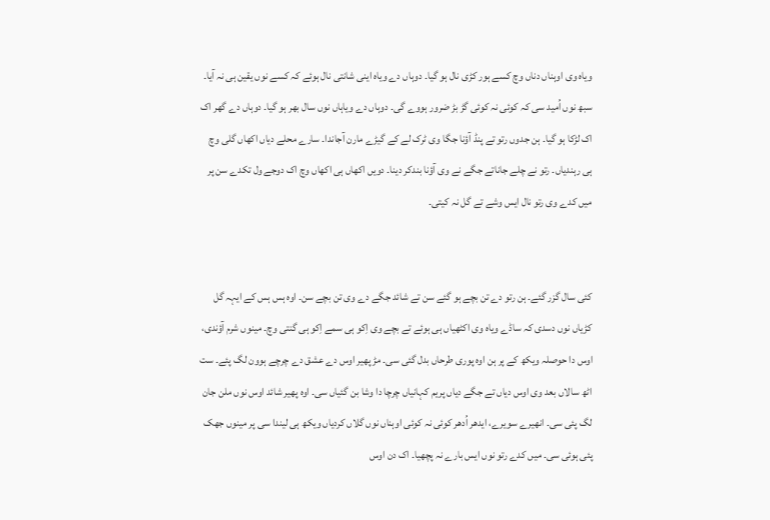ویاہ وی اوہناں دناں وچ کسے ہور کڑی نال ہو گیا۔ دوہاں دے ویاہ اینی شانتی نال ہوئے کہ کسے نوں یقین ہی نہ آیا۔ سبھ نوں اُمید سی کہ کوئی نہ کوئی گڑ بڑ ضرور ہووے گی۔ دوہاں دے ویاہاں نوں سال بھر ہو گیا۔ دوہاں دے گھر اک اک لڑکا ہو گیا۔ ہن جدوں رتو تے پنڈ آؤنا جگا وی ٹرک لے کے گیڑے مارن آجاندا۔ سارے محلے دیاں اکھاں گلی وچ ہی رہندیاں۔ رتو نے چلے جاناتے جگے نے وی آؤنا بندکر دینا۔ دویں اکھاں ہی اکھاں وچ اک دوجے ول تکدے سن پر میں کدے وی رتو نال ایس وشے تے گل نہ کیتی۔


کئی سال گزر گئے۔ ہن رتو دے تن بچے ہو گئے سن تے شائد جگے دے وی تن بچے سن۔ اوہ ہس ہس کے ایہہ گل کڑیاں نوں دسدی کہ ساڈے ویاہ وی اکٹھیاں ہی ہوئے تے بچے وی اِکو ہی سمے اِکو ہی گنتی وچ۔ مینوں شرم آؤندی، اوس دا حوصلہ ویکھ کے پر ہن اوہ پوری طرحاں بدل گئی سی۔ مڑ پھیر اوس دے عشق دے چرچے ہوون لگ پئے۔ ست اٹھ سالاں بعد وی اوس دیاں تے جگے دیاں پریم کہانیاں چرچا دا وشا بن گئیاں سی۔ اوہ پھیر شائد اوس نوں ملن جان لگ پئی سی۔ انھیرے سویرے، ایدھر اُدھر کوئی نہ کوئی اوہناں نوں گلاں کردیاں ویکھ ہی لیندا سی پر مینوں جھک پئی ہوئی سی۔ میں کدے رتو نوں ایس بارے نہ پچھیا۔ اک دن اوس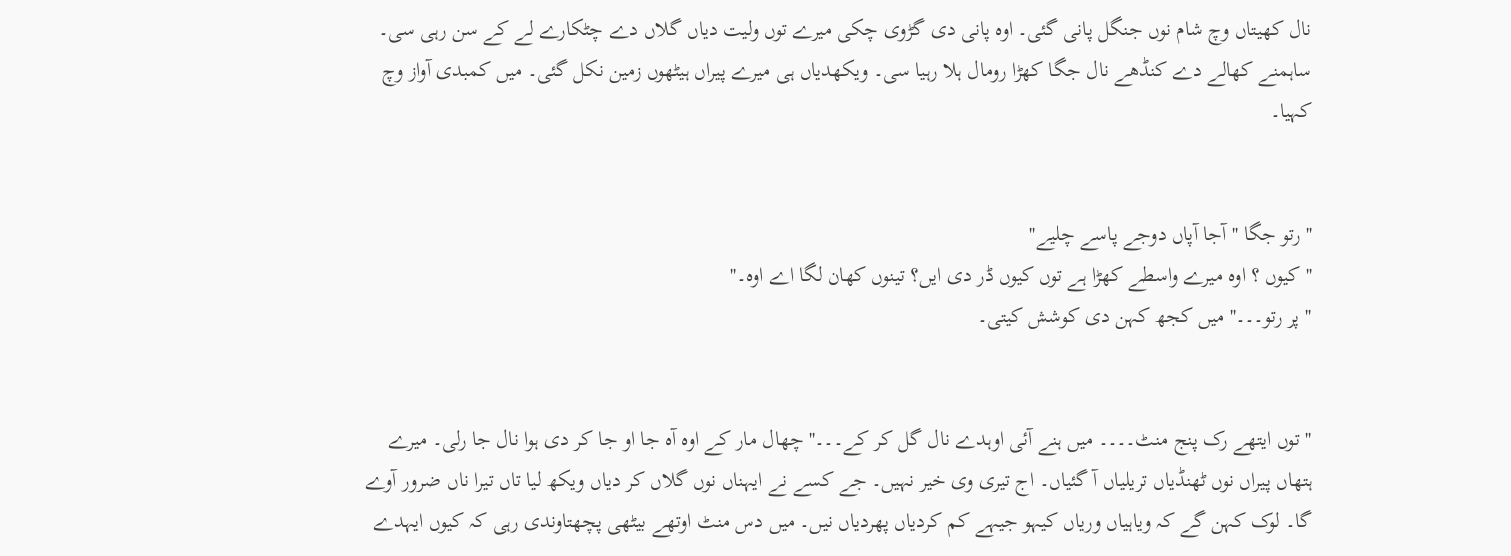نال کھیتاں وچ شام نوں جنگل پانی گئی۔ اوہ پانی دی گڑوی چکی میرے توں ولیت دیاں گلاں دے چٹکارے لے کے سن رہی سی۔ ساہمنے کھالے دے کنڈھے نال جگا کھڑا رومال ہلا رہیا سی۔ ویکھدیاں ہی میرے پیراں ہیٹھوں زمین نکل گئی۔ میں کمبدی آواز وچ کہیا۔


'' رتو جگا '' آجا آپاں دوجے پاسے چلیے''
'' کیوں ؟ اوہ میرے واسطے کھڑا ہے توں کیوں ڈر دی ایں؟ تینوں کھان لگا اے اوہ۔''
'' پر رتو۔۔۔'' میں کجھ کہن دی کوشش کیتی۔


'' توں ایتھے رک پنج منٹ۔۔۔۔ میں ہنے آئی اوہدے نال گل کر کے۔۔۔'' چھال مار کے اوہ آہ جا او جا کر دی ہوا نال جا رلی۔ میرے ہتھاں پیراں نوں ٹھنڈیاں تریلیاں آ گئیاں۔ اج تیری وی خیر نہیں۔ جے کسے نے ایہناں نوں گلاں کر دیاں ویکھ لیا تاں تیرا ناں ضرور آوے گا۔ لوک کہن گے کہ ویاہیاں وریاں کیہو جیہے کم کردیاں پھردیاں نیں۔ میں دس منٹ اوتھے بیٹھی پچھتاوندی رہی کہ کیوں ایہدے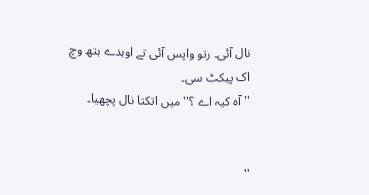نال آئی۔ رتو واپس آئی تے اوہدے ہتھ وچ اک پیکٹ سی۔
'' آہ کیہ اے ؟'' میں اتکتا نال پچھیا۔


''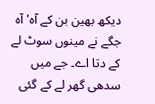دیکھ بھین بن کے آہ' آہ جگے نے مینوں سوٹ لے کے دتا اے۔ جے میں سدھی گھر لے کے گئی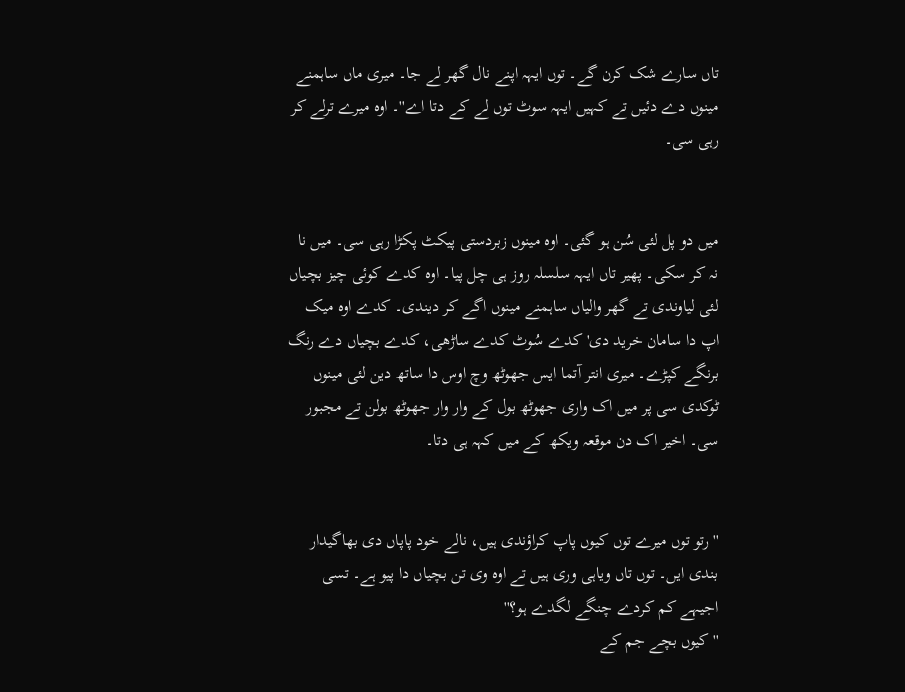تاں سارے شک کرن گے۔ توں ایہہ اپنے نال گھر لے جا۔ میری ماں ساہمنے مینوں دے دئیں تے کہیں ایہہ سوٹ توں لے کے دتا اے''۔ اوہ میرے ترلے کر رہی سی۔


میں دو پل لئی سُن ہو گئی۔ اوہ مینوں زبردستی پیکٹ پکڑا رہی سی۔ میں نا نہ کر سکی۔ پھیر تاں ایہہ سلسلہ روز ہی چل پیا۔ اوہ کدے کوئی چیز بچیاں لئی لیاوندی تے گھر والیاں ساہمنے مینوں اگے کر دیندی۔ کدے اوہ میک اپ دا سامان خرید دی' کدے سُوٹ کدے ساڑھی، کدے بچیاں دے رنگ برنگے کپڑے۔ میری انتر آتما ایس جھوٹھ وچ اوس دا ساتھ دین لئی مینوں ٹوکدی سی پر میں اک واری جھوٹھ بول کے وار وار جھوٹھ بولن تے مجبور سی۔ اخیر اک دن موقعہ ویکھ کے میں کہہ ہی دتا۔


'' رتو توں میرے توں کیوں پاپ کراؤندی ہیں، نالے خود پاپاں دی بھاگیدار بندی ایں۔ توں تاں ویاہی وری ہیں تے اوہ وی تن بچیاں دا پیو ہے۔ تسی اجیہے کم کردے چنگے لگدے ہو؟''
'' کیوں بچے جم کے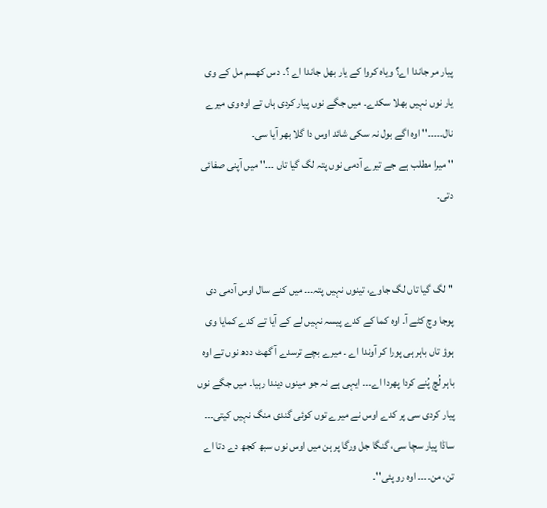پیار مر جاندا اے؟ ویاہ کروا کے یار بھل جاندا اے ؟۔ دس کھسم مل کے وی یار نوں نہیں بھلا سکدے۔ میں جگے نوں پیار کردی ہاں تے اوہ وی میرے نال۔۔۔۔۔'' اوہ اگے بول نہ سکی شائد اوس دا گلا بھر آیا سی۔
'' میرا مطلب ہے جے تیرے آدمی نوں پتہ لگ گیا تاں ۔۔۔'' میں آپنی صفائی دتی۔


'' لگ گیا تاں لگ جاوے، تینوں نہیں پتہ۔۔۔ میں کنے سال اوس آدمی دی پوجا وچ کٹے آ۔ اوہ کما کے کدے پیسہ نہیں لے کے آیا تے کدے کمایا وی ہوؤ تاں باہر ہی پورا کر آوندا اے ۔ میرے بچے ترسدے آ گھٹ ددھ نوں تے اوہ باہر لُچ پُنے کردا پھردا اے۔۔۔ ایہی ہے نہ جو مینوں دیندا رہیا۔ میں جگے نوں پیار کردی سی پر کدے اوس نے میرے توں کوئی گندی منگ نہیں کیتی۔۔۔ ساڈا پیار سچا سی، گنگا جل ورگا پر ہن میں اوس نوں سبھ کجھ دے دتا اے تن، من۔۔۔۔ اوہ رو پئی''۔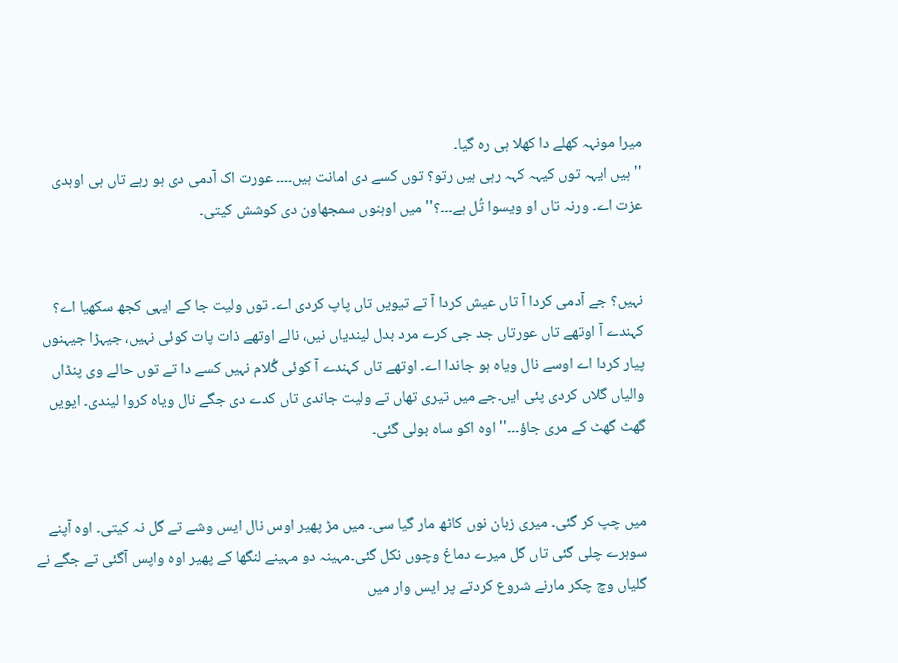میرا مونہہ کھلے دا کھلا ہی رہ گیا۔
'' ہیں ایہہ توں کیہہ کہہ رہی ہیں رتو؟ توں کسے دی امانت ہیں۔۔۔۔ عورت اک آدمی دی ہو رہے تاں ہی اوہدی عزت اے۔ ورنہ تاں او ویسوا تُل ہے۔۔۔؟'' میں اوہنوں سمجھاون دی کوشش کیتی۔


نہیں؟ جے آدمی کردا آ تاں عیش کردا آ تے تیویں تاں پاپ کردی اے۔ توں ولیت جا کے ایہی کجھ سکھیا اے؟ کہندے آ اوتھے تاں عورتاں جد جی کرے مرد بدل لیندیاں نیں، نالے اوتھے ذات پات کوئی نہیں، جیہڑا جیہنوں پیار کردا اے اوسے نال ویاہ ہو جاندا اے۔ اوتھے تاں کہندے آ کوئی گُلام نہیں کسے دا تے توں حالے وی پنڈاں والیاں گلاں کردی پئی ایں۔جے میں تیری تھاں تے ولیت جاندی تاں کدے دی جگے نال ویاہ کروا لیندی۔ ایویں گھٹ گھٹ کے مری جاؤ۔۔۔'' اوہ اکو ساہ بولی گئی۔


میں چپ کر گئی۔ میری زبان نوں کاٹھ مار گیا سی۔ میں مڑ پھیر اوس نال ایس وشے تے گل نہ کیتی۔ اوہ آپنے سوہرے چلی گئی تاں گل میرے دماغ وچوں نکل گئی۔مہینہ دو مہینے لنگھا کے پھیر اوہ واپس آگئی تے جگے نے گلیاں وچ چکر مارنے شروع کردتے پر ایس وار میں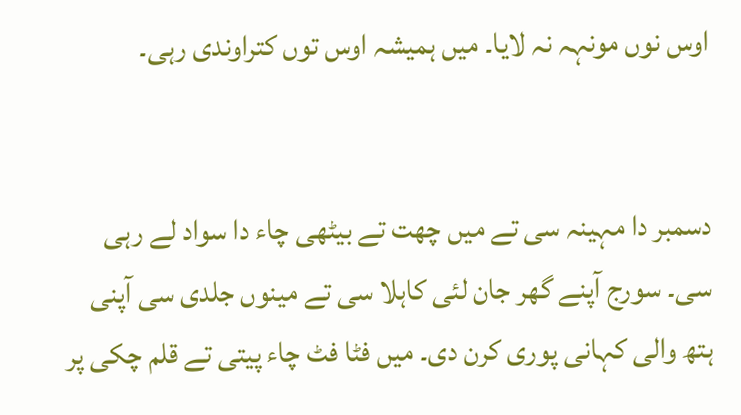اوس نوں مونہہ نہ لایا۔ میں ہمیشہ اوس توں کتراوندی رہی۔


دسمبر دا مہینہ سی تے میں چھت تے بیٹھی چاء دا سواد لے رہی سی۔ سورج آپنے گھر جان لئی کاہلا سی تے مینوں جلدی سی آپنی ہتھ والی کہانی پوری کرن دی۔ میں فٹا فٹ چاء پیتی تے قلم چکی پر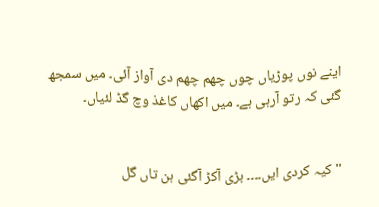اینے نوں پوڑیاں چوں چھم چھم دی آواز آئی۔ میں سمجھ گئی کہ رتو آرہی ہے۔ میں اکھاں کاغذ وچ گڈ لئیاں۔


'' کیہ کردی ایں۔۔۔۔ بڑی آکڑ آگئی ہن تاں گل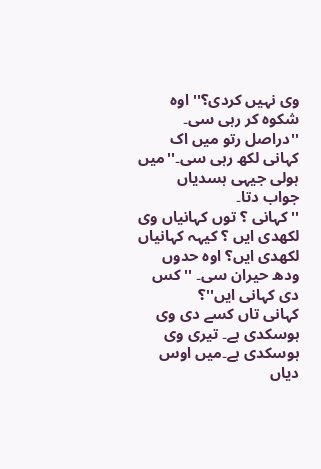وی نہیں کردی؟'' اوہ شکوہ کر رہی سی۔
''دراصل رتو میں اک کہانی لکھ رہی سی۔''میں ہولی جیہی ہسدیاں جواب دتا۔
'' کہانی ؟ توں کہانیاں وی لکھدی ایں ؟ کیہہ کہانیاں لکھدی ایں؟ اوہ حدوں ودھ حیران سی۔ '' کس دی کہانی ایں''؟
کہانی تاں کسے دی وی ہوسکدی ہے۔ تیری وی ہوسکدی ہے۔میں اوس دیاں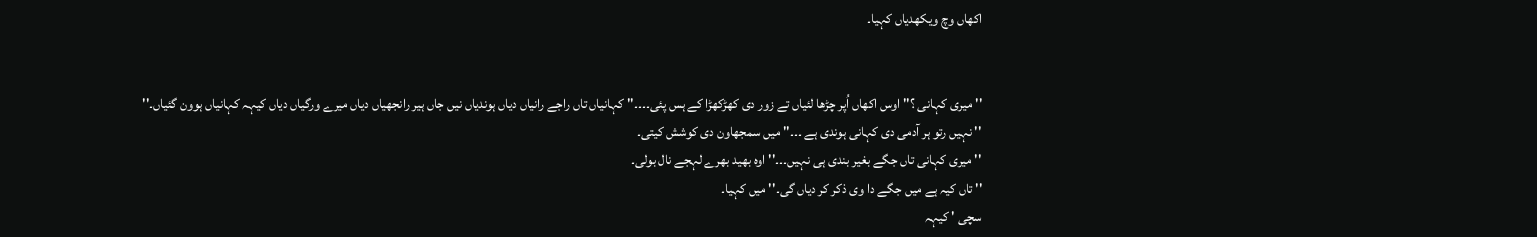اکھاں وچ ویکھدیاں کہیا۔


'' میری کہانی ؟'' اوس اکھاں اُپر چڑھا لئیاں تے زور دی کھڑکھڑا کے ہس پئی۔۔۔۔'' کہانیاں تاں راجے رانیاں دیاں ہوندیاں نیں جاں ہیر رانجھیاں دیاں میرے ورگیاں دیاں کیہہ کہانیاں ہوون گئیاں۔''
'' نہیں رتو ہر آدمی دی کہانی ہوندی ہے ۔۔۔'' میں سمجھاون دی کوشش کیتی۔
'' میری کہانی تاں جگے بغیر بندی ہی نہیں۔۔۔'' اوہ بھید بھرے لہجے نال بولی۔
'' تاں کیہ ہے میں جگے دا وی ذکر کر دیاں گی۔'' میں کہیا۔
سچی ' کیہہ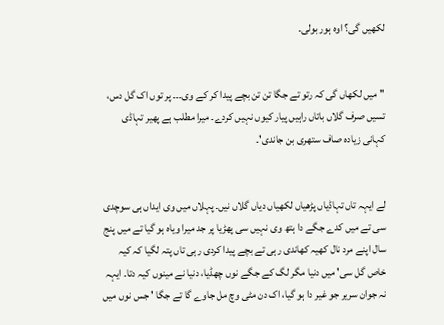لکھیں گی؟ اوہ ہور بولی۔


'' میں لکھاں گی کہ رتو تے جگا تن تن بچے پیدا کر کے وی۔۔۔ پر توں اک گل دس، تسیں صرف گلاں باتاں راہیں پیار کیوں نہیں کردے۔ میرا مطلب ہے پھیر تہاڈی کہانی زیادہ صاف ستھری بن جاندی'۔


لے ایہہ تاں تہاڈیاں پڑھیاں لکھیاں دیاں گلاں نیں۔ پہلاں میں وی ایداں ہی سوچدی سی تے میں کدے جگے دا ہتھ وی نہیں سی پھڑیا پر جد میرا ویاہ ہو گیا تے میں پنج سال اپنے مرد نال کھیہ کھاندی رہی تے بچے پیدا کردی رہی تاں پتہ لگیا کہ کیہ خاص گل سی' میں دنیا مگر لگ کے جگے نوں چھڈیا، دنیا نے مینوں کیہ دتا۔ ایہہ نہ جوان سریر جو غیر دا ہو گیا، اک دن مٹی وچ مل جاوے گا تے جگا ' جس نوں میں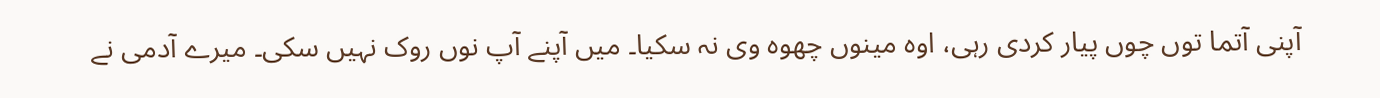آپنی آتما توں چوں پیار کردی رہی، اوہ مینوں چھوہ وی نہ سکیا۔ میں آپنے آپ نوں روک نہیں سکی۔ میرے آدمی نے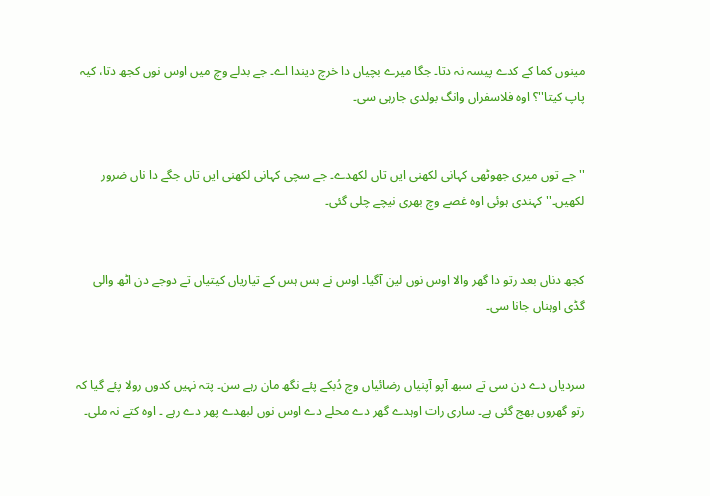مینوں کما کے کدے پیسہ نہ دتا۔ جگا میرے بچیاں دا خرچ دیندا اے۔ جے بدلے وچ میں اوس نوں کجھ دتا، کیہ پاپ کیتا''؟ اوہ فلاسفراں وانگ بولدی جارہی سی۔


'' جے توں میری جھوٹھی کہانی لکھنی ایں تاں لکھدے۔ جے سچی کہانی لکھنی ایں تاں جگے دا ناں ضرور لکھیں۔'' کہندی ہوئی اوہ غصے وچ بھری نیچے چلی گئی۔


کجھ دناں بعد رتو دا گھر والا اوس نوں لین آگیا۔ اوس نے ہس ہس کے تیاریاں کیتیاں تے دوجے دن اٹھ والی گڈی اوہناں جانا سی۔


سردیاں دے دن سی تے سبھ آپو آپنیاں رضائیاں وچ دُبکے پئے نگھ مان رہے سن۔ پتہ نہیں کدوں رولا پئے گیا کہ رتو گھروں بھج گئی ہے۔ ساری رات اوہدے گھر دے محلے دے اوس نوں لبھدے پھر دے رہے ۔ اوہ کتے نہ ملی۔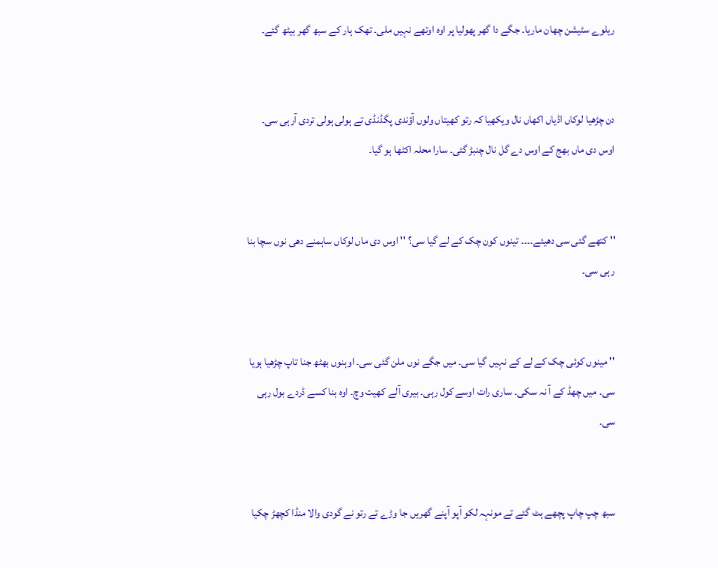ریلوے سٹیشن چھان ماریا۔ جگے دا گھر پھولیا پر اوہ اوتھے نہیں ملی۔ تھک ہار کے سبھ گھر بیٹھ گئے۔


دن چڑھیا لوکاں اڈیاں اکھاں نال ویکھیا کہ رتو کھیتاں ولوں آؤندی پگڈنڈی تے ہولی ہولی تردی آرہی سی۔ اوس دی ماں بھج کے اوس دے گل نال چنبڑ گئی۔ سارا محلہ اکٹھا ہو گیا۔


'' کتھے گئی سی دھیئے۔۔۔۔ تینوں کون چک کے لے گیا سی؟ '' اوس دی ماں لوکاں ساہمنے دھی نوں سچا بنا رہی سی۔


'' مینوں کوئی چک کے لے کے نہیں گیا سی۔ میں جگے نوں ملن گئی سی۔ اوہنوں بھٹھ جنا تاپ چڑھیا ہویا سی۔ میں چھڈ کے آ نہ سکی۔ ساری رات اوسے کول رہی۔ بیری آلے کھیت وچ۔ اوہ بنا کسے ڈردے بول رہی سی۔


سبھ چپ چاپ پچھے ہٹ گئے تے مونہہ لکو آپو آپنے گھریں جا وڑے تے رتو نے گودی والا منڈا کچھڑ چکیا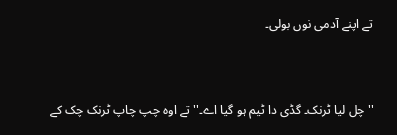تے اپنے آدمی نوں بولی۔


'' چل لیا ٹرنک۔ گڈی دا ٹیم ہو گیا اے۔'' تے اوہ چپ چاپ ٹرنک چک کے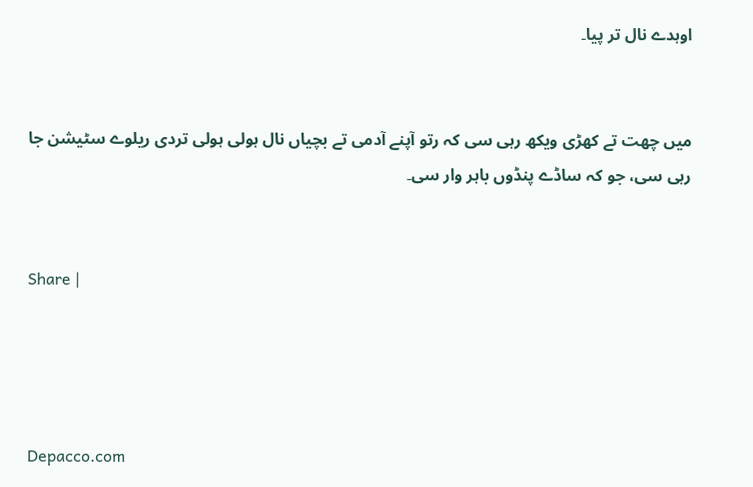اوہدے نال تر پیا۔


میں چھت تے کھڑی ویکھ رہی سی کہ رتو آپنے آدمی تے بچیاں نال ہولی ہولی تردی ریلوے سٹیشن جا رہی سی، جو کہ ساڈے پنڈوں باہر وار سی۔


Share |




Depacco.com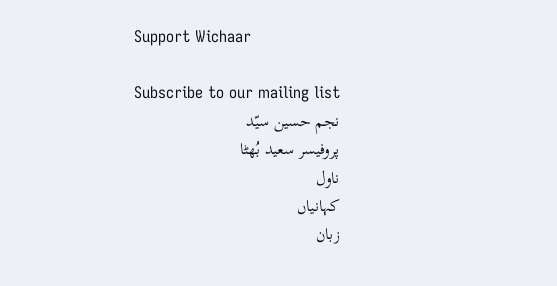Support Wichaar

Subscribe to our mailing list
نجم حسین سیّد
پروفیسر سعید بُھٹا
ناول
کہانیاں
زبان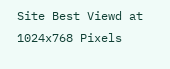Site Best Viewd at 1024x768 Pixels